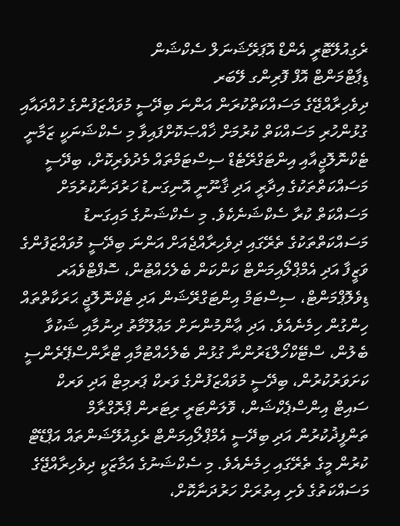ރެގިއުލޭޓޮރީ އެންޑް އޮޕަރޭޝަނަލް ސެކްޝަން
ޑިޕާޓްމަންޓް އޮފް ފޮރިންގ ލޭބަރ
ދިވެހިރާއްޖޭގެ މަސައްކަތްކުރަން އަންނަ ބިދޭސީ މުވައްޒަފުންގެ ހުއްދައާއި ގުޅުންހުރި މަސައްކަތް ކުރުމަށް ޚާއްޞަކޮށްފައިވާ މި ސެކްޝަނަކީ ޒަމާނީ ޓެކްނޮލޮޖީއާއި އިންޓަގްރޭޓެޑް ސިސްޓަމްތައް މެދުވެރިކޮށް، ބިދޭސީ މަސައްކަތްތަކުގެ އިދާރީ އަދި ޤާނޫނީ އޮނިގަނޑު ހަރުދަނާކުރުމަށް މަސައްކަތް ކުރާ ސެކްޝަނެކެވެ. މި ސެކްޝަނުގެ މައިގަނޑު މަސައްކަތްތަކުގެ ތެރޭގައި ދިވެހިރާއްޖެއަށް އަންނަ ބިދޭސީ މުވައްޒަފުންގެ ވަޒީފާ އަދި އެމްޕްލޯއިމަންޓް ކަންކަން ބެލެހެއްޓުން، ސޮފްޓްވެއަރ ޑިވެލޮޕްމަންޓް، ސިސްޓަމް އިންޓަގްރޭޝަން އަދި ޓެކްނޮލޮޖީ ޙަރަކާތްތައް ހިންގުން ހިމެނެއެވެ. އަދި ޢާންމުންނަށް މަޢުލޫމާތު ދިނުމާއި ޝަކުވާ ބެލުން، ސްޓޭކްހޯލްޑަރުންނާ ގުޅުން ބެލެހެއްޓުމާއި ޓްރާންސްޕޭރެންސީ ކަށަވަރުކުރުން، ބިދޭސީ މުވައްޒަފުންގެ ވަރކް ޕަރމިޓް އަދި ވަރކް ސައިޓް އިންސްޕެކްޝަން، ވޮލަންޓަރީ ރިޓަރން ޕްރޮގްރާމް ތަންފީޛުކުރުން އަދި ބިދޭސީ އެމްޕްލޯއިމަންޓް ރެގިއުލޭޝަންތައް އަޕްޑޭޓް ކުރުން މީގެ ތެރޭގައި ހިމެނެއެވެ. މި ސެކްޝަނުގެ އަމާޒަކީ ދިވެހިރާއްޖޭގެ މަސައްކަތުގެ ވެށި އިތުރަށް ހަރުދަނާކޮށް،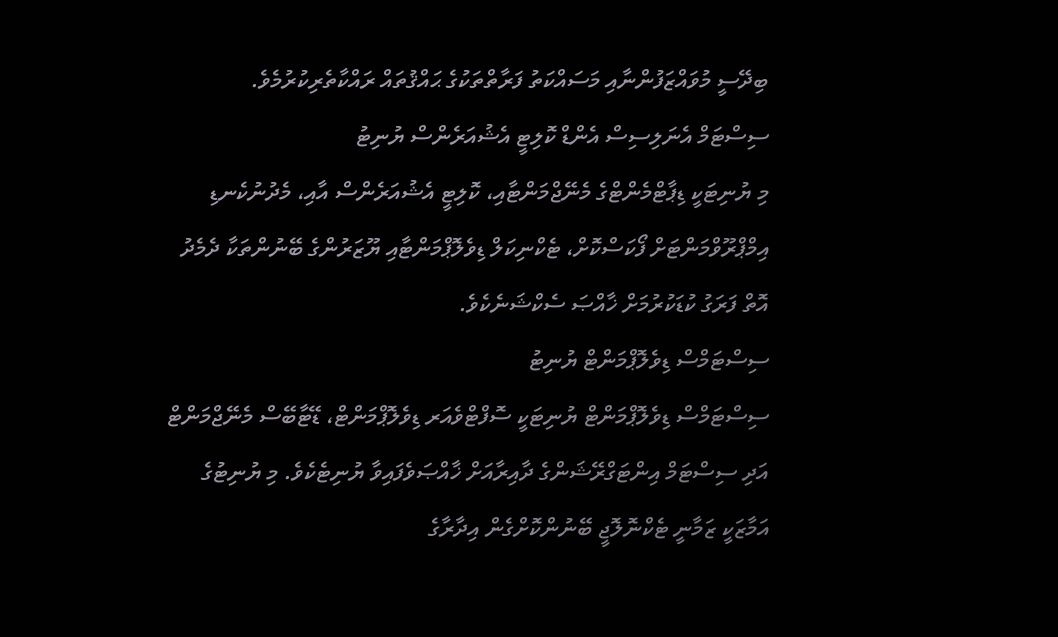ބިދޭސީ މުވައްޒަފުންނާއި މަސައްކަތު ފަރާތްތަކުގެ ޙައްޤުތައް ރައްކާތެރިކުރުމެވެ.
ސިސްޓަމް އެނަލިސިސް އެންޑް ކޮލިޓީ އެޝުއަރެންސް ޔުނިޓު
މި ޔުނިޓަކީ ޑިޕާޓްމެންޓްގެ މެނޭޖްމަންޓާއި، ކޮލިޓީ އެޝުއަރެންސް އާއި، މެދުނުކެނޑި އިމްޕްރޫވްމަންޓަށް ފޯކަސްކޮށް، ޓެކްނިކަލް ޑިވެލޮޕްމަންޓާއި ޔޫޒަރުންގެ ބޭނުންތަކާ ދެމެދު އޮތް ފަރަގު ކުޑަކުރުމަށް ޚާއްޞަ ސެކްޝަނެކެވެ.
ސިސްޓަމްސް ޑިވެލޮޕްމަންޓް ޔުނިޓު
ސިސްޓަމްސް ޑިވެލޮޕްމަންޓް ޔުނިޓަކީ ސޮފްޓްވެއަރ ޑިވެލޮޕްމަންޓް، ޑޭޓާބޭސް މެނޭޖްމަންޓް އަދި ސިސްޓަމް އިންޓަގްރޭޝަންގެ ދާއިރާއަށް ޚާއްޞަވެފައިވާ ޔުނިޓެކެވެ. މި ޔުނިޓުގެ އަމާޒަކީ ޒަމާނީ ޓެކްނޮލޮޖީ ބޭނުންކޮށްގެން އިދާރާގެ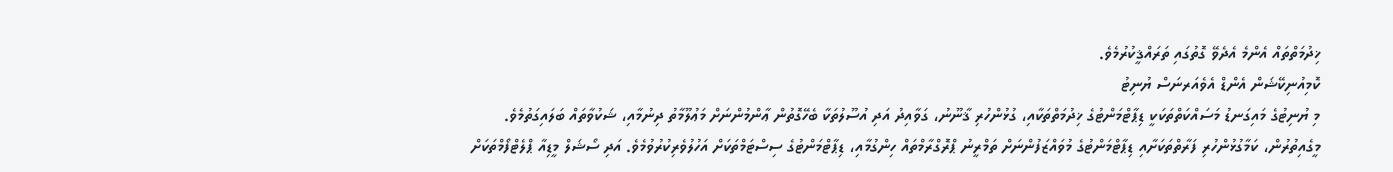ޚިދުމަތްތައް އެންމެ އެދެވޭ ގޮތުގައި ތަރައްޤީކުރުމެވެ.
ކޮމިއުނިކޭޝަން އެންޑް އެވެއަރނަސް ޔުނިޓު
މި ޔުނިޓުގެ މައިގަނޑު މަސައްކަތްތަކަކީ ޑިޕާޓްމަންޓުގެ ޚިދުމަތްތަކާއި، ގުޅުންހުރި ޤާނޫނު، ގަވާއިދު އަދި އުސޫލުތަކާ ބެހޭގޮތުން ޢާންމުންނަށް މަޢުލޫމާތު ދިނުމާއި، ޝަކުވާތައް ބަލައިގަތުމެވެ. މީގެއިތުރުން، ކަމާގުޅުންހުރި ފަރާތްތަކަށާއި ޑިޕާޓްމަންޓުގެ މުވައްޒަފުންނަށް ތަމްރީނު ޕްރޮގްރާމްތައް ހިންގުމާއި، ޑިޕާޓްމަންޓުގެ ސިސްޓަމްތަކަށް އަހުލުވެރިކުރުވުމެވެ. އަދި ސޯޝަލް މީޑިއާ ޕްލެޓްފޯމްތަކަށް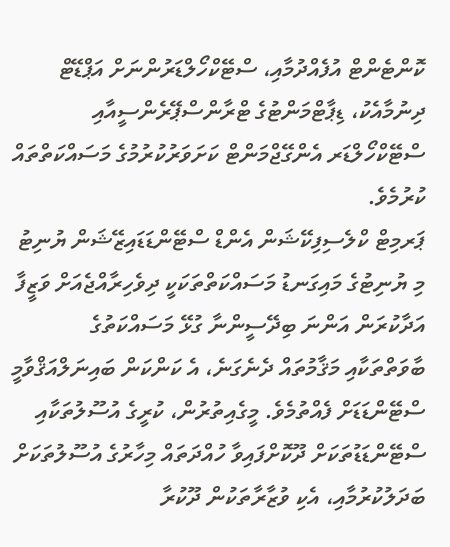ކޮންޓެންޓް އުފެއްދުމާއި، ސްޓޭކްހޯލްޑަރުންނަށް އަޕްޑޭޓް ދިނުމާއެކު، ޑިޕާޓްމަންޓުގެ ޓްރާންސްޕޭރެންސީއާއި ސްޓޭކްހޯލްޑަރ އެންގޭޖްމަންޓް ކަށަވަރުކުރުމުގެ މަސައްކަތްތައް ކުރުމެވެ.
ޕަރމިޓް ކްލެސިފިކޭޝަން އެންޑް ސްޓޭންޑަޑައިޒޭޝަން ޔުނިޓު
މި ޔުނިޓުގެ މައިގަނޑު މަސައްކަތްތަކަކީ ދިވެހިރާއްޖެއަށް ވަޒީފާ އަދާކުރަން އަންނަ ބިދޭސީންނާ ގުޅޭ މަސައްކަތުގެ ބާވަތްތަކާއި މަޤާމުތައް ދެނެގަނެ، އެ ކަންކަން ބައިނަލްއަޤްވާމީ ސްޓޭންޑަޑަށް ފެއްތުމެވެ. މީގެއިތުރުން، ކުރީގެ އުސޫލުތަކާއި ސްޓޭންޑަޑުތަކަށް ދޫކޮށްފައިވާ ހުއްދަތައް މިހާރުގެ އުސޫލުތަކަށް ބަދަލުކުރުމާއި، އެކި ވުޒާރާތަކުން ދޫކުރާ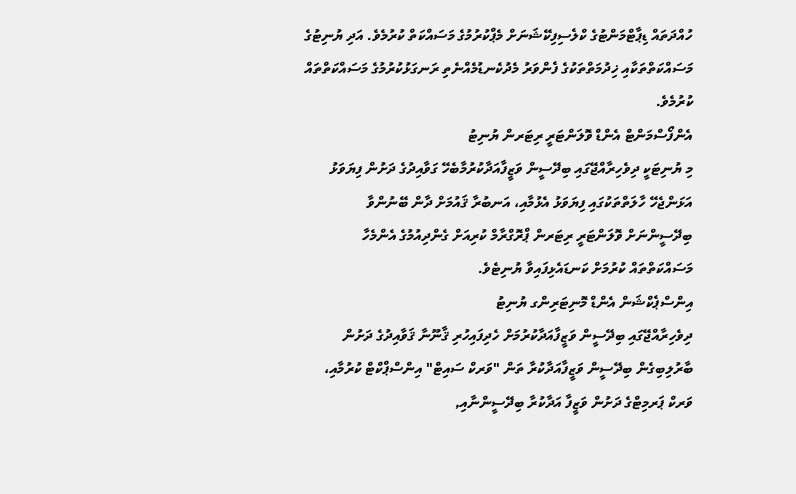ހުއްދަތައް ޑިޕާޓްމަންޓުގެ ކްލެސިފިކޭޝަނަށް މެޕްކުރުމުގެ މަސައްކަތް ކުރުމެވެ. އަދި ޔުނިޓުގެ މަސައްކަތްތަކާއި ޚިދުމަތްތަކުގެ ފެންވަރު މެދުކެނޑުމެއްނެތި ރަނގަޅުކުރުމުގެ މަސައްކަތްތައް ކުރުމެވެ.
އެންފޯސްމަންޓް އެންޑް ވޮލަންޓަރީ ރިޓަރން ޔުނިޓު
މި ޔުނިޓަކީ ދިވެހިރާއްޖޭގައި ބިދޭސީން ވަޒީފާއަދާކުރުމާބެހޭ ގަވާއިދުގެ ދަށުން ފިޔަވަޅު އަޅަންޖެހޭ ހާލަތްތަކުގައި ފިޔަވަޅު އެޅުމާއި، އަނބުރާ ޤައުމަށް ދާން ބޭނުންވާ ބިދޭސީންނަށް ވޮލަންޓަރީ ރިޓަރން ޕްރޮގްރާމް ކުރިއަށް ގެންދިއުމުގެ އެންމެހާ މަސައްކަތްތައް ކުރުމަށް ކަނޑައެޅިފައިވާ ޔުނިޓެވެ.
އިންސްޕެކްޝަން އެންޑް މޮނިޓަރިންގ ޔުނިޓު
ދިވެހިރާއްޖޭގައި ބިދޭސީން ވަޒީފާއަދާކުރުމަށް ހެދިފައިހުރި ޤާނޫނާ ޤަވާއިދުގެ ދަށުން ބާރުލިބިގެން ބިދޭސީން ވަޒީފާއަދާކުރާ ތަން "ވަރކް ސައިޓް" އިންސްޕްކްޓް ކުރުމާއި، ވަރކް ޕަރމިޓްގެ ދަށުން ވަޒީފާ އަދާކުރާ ބިދޭސީންނާއި,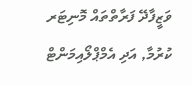ވަޒީފާދޭ ފަރާތްތައް މޮނިޓަރ ކުރުމާ, އަދި އެމްޕްލޯއިމަންޓް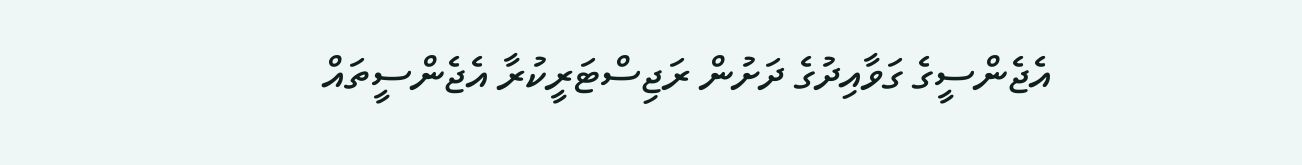އެޖެންސީގެ ގަވާއިދުގެ ދަށުން ރަޖިސްޓަރީކުރާ އެޖެންސީތައް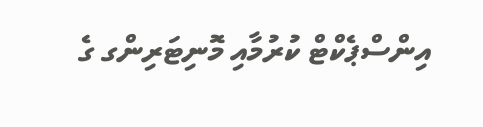އިންސްޕެކްޓް ކުރުމާއި މޮނިޓަރިންގ ގެ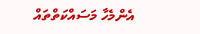އެންމެހާ މަސައްކަތްތައް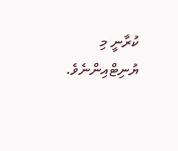ކުރާނީ މި ޔުނިޓްއިންނެވެ.